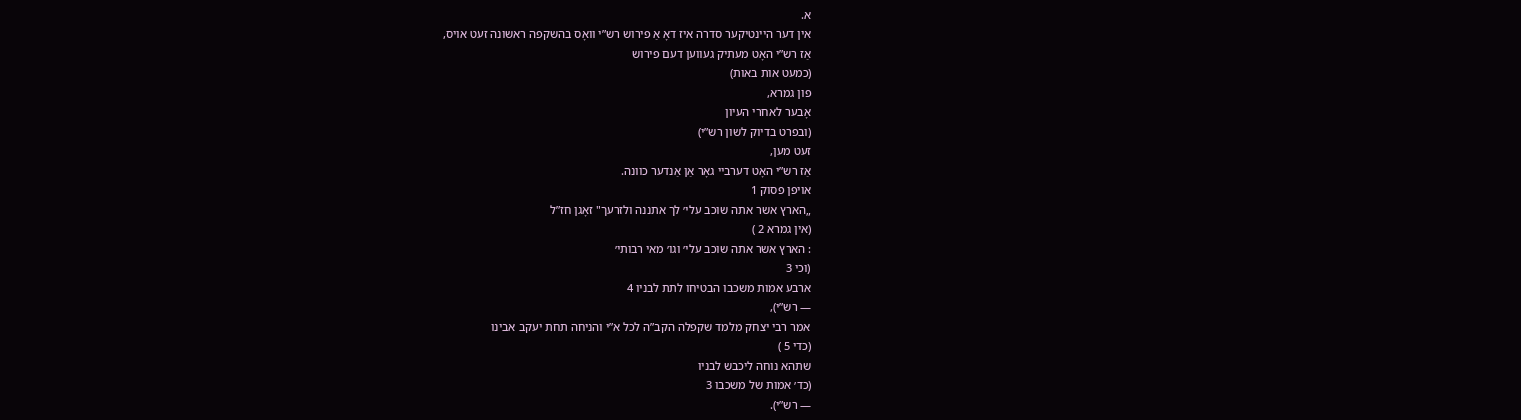א.
אין דער היינטיקער סדרה איז דאָ אַ פירוש רש”י וואָס בהשקפה ראשונה זעט אויס,
אַז רש”י האָט מעתיק געווען דעם פירוש
(כמעט אות באות)
פון גמרא,
אָבער לאחרי העיון
(ובפרט בדיוק לשון רש”י)
זעט מען,
אַז רש”י האָט דערביי גאָר אַן אַנדער כוונה.
אויפן פסוק 1
„הארץ אשר אתה שוכב עלי׳ לך אתננה ולזרעך" זאָגן חז”ל
(אין גמרא 2 )
: הארץ אשר אתה שוכב עלי׳ וגו׳ מאי רבותי׳
(וכי 3
ארבע אמות משכבו הבטיחו לתת לבניו 4
— רש”י),
אמר רבי יצחק מלמד שקפלה הקב”ה לכל א”י והניחה תחת יעקב אבינו
(כדי 5 )
שתהא נוחה ליכבש לבניו
(כד׳ אמות של משכבו 3
— רש”י).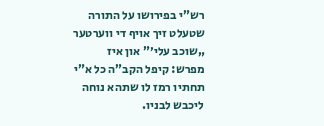רש”י בפירושו על התורה שטעלט זיך אויף די ווערטער „שוכב עלי׳” און איז מפרש: קיפל הקב”ה כל א”י תחתיו רמז לו שתהא נוחה ליכבש לבניו.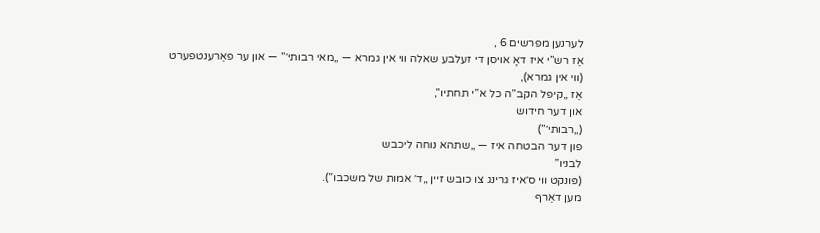לערנען מפרשים 6 ,
אַז רש”י איז דאָ אויסן די זעלבע שאלה ווי אין גמרא — „מאי רבותי׳” — און ער פאַרענטפערט
(ווי אין גמרא),
אַז „קיפל הקב”ה כל א”י תחתיו”,
און דער חידוש
(„רבותי׳”)
פון דער הבטחה איז — „שתהא נוחה ליכבש
לבניו”
(פּונקט ווי ס׳איז גרינג צו כובש זיין „ד׳ אמות של משכבו”).
מען דאַרף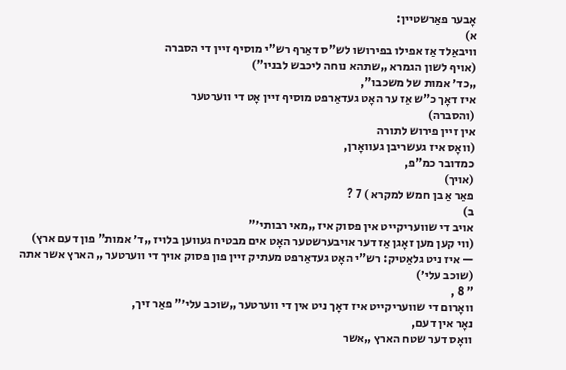אָבער פאַרשטיין:
א)
וויבאַלד אַז אפילו בפירושו לש"ס דאַרף רש”י מוסיף זיין די הסברה
(אויף לשון הגמרא „שתהא נוחה ליכבש לבניו”)
„כד׳ אמות של משכבו”,
איז דאָך כ”ש אַז ער האָט געדאַרפט מוסיף זיין אָט די ווערטער
(והסברה)
אין זיין פירוש לתורה
(וואָס איז געשריבן געוואָרן,
כמדובר כמ”פ,
(אויך)
פאַר אַ בן חמש למקרא ) 7 ?
ב)
אויב די שוועריקייט אין פסוק איז „מאי רבותי׳”
(ווי קען מען זאָגן אַז דער אויבערשטער האָט אים מבטיח געווען בלויז „ד׳ אמות” פון דעם ארץ)
— איז ניט גלאַטיק: רש”י האָט געדאַרפט מעתיק זיין פון פסוק אויך די ווערטער „ הארץ אשר אתה
(שוכב עלי׳)
” 8 ,
וואָרום די שוועריקייט איז דאָך ניט אין די ווערטער „שוכב עלי׳” פאַר זיך,
נאָר אין דעם,
וואָס דער שטח הארץ „אשר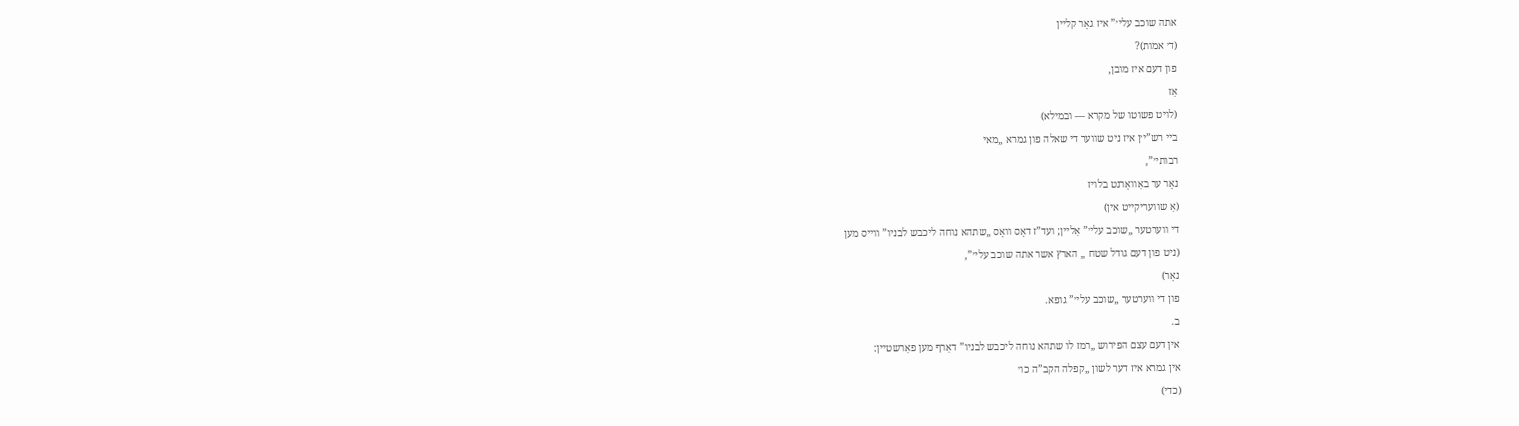אתה שוכב עלי׳” איז גאָר קליין
(ד׳ אמות)?
פון דעם איז מובן,
אַז
(לויט פשוטו של מקרא — ובמילא)
ביי רש”י׳ן איז ניט שווער די שאלה פון גמרא „מאי
רבותי׳”,
נאָר ער באַוואָרנט בלויז
(אַ שוועריקייט אין)
די ווערטער „שוכב עלי׳” אַליין; ועד”ז דאָס וואָס „שתהא נוחה ליכבש לבניו” ווייס מען
(ניט פון דעם גודל שטח „ הארץ אשר אתה שוכב עלי׳”,
נאָר)
פון די ווערטער „שוכב עלי׳” גופא.
ב.
אין דעם עצם הפירוש „רמז לו שתהא נוחה ליכבש לבניו” דאַרף מען פאַרשטיין:
אין גמרא איז דער לשון „קפלה הקב”ה כו׳
(כדי)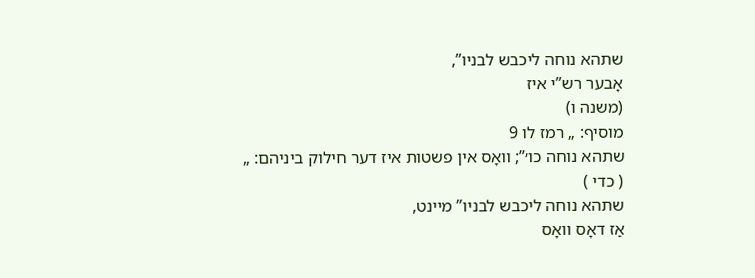שתהא נוחה ליכבש לבניו”,
אָבער רש”י איז
(משנה ו)
מוסיף: „ רמז לו 9
שתהא נוחה כו׳”; וואָס אין פשטות איז דער חילוק ביניהם: „
( כדי )
שתהא נוחה ליכבש לבניו” מיינט,
אַז דאָס וואָס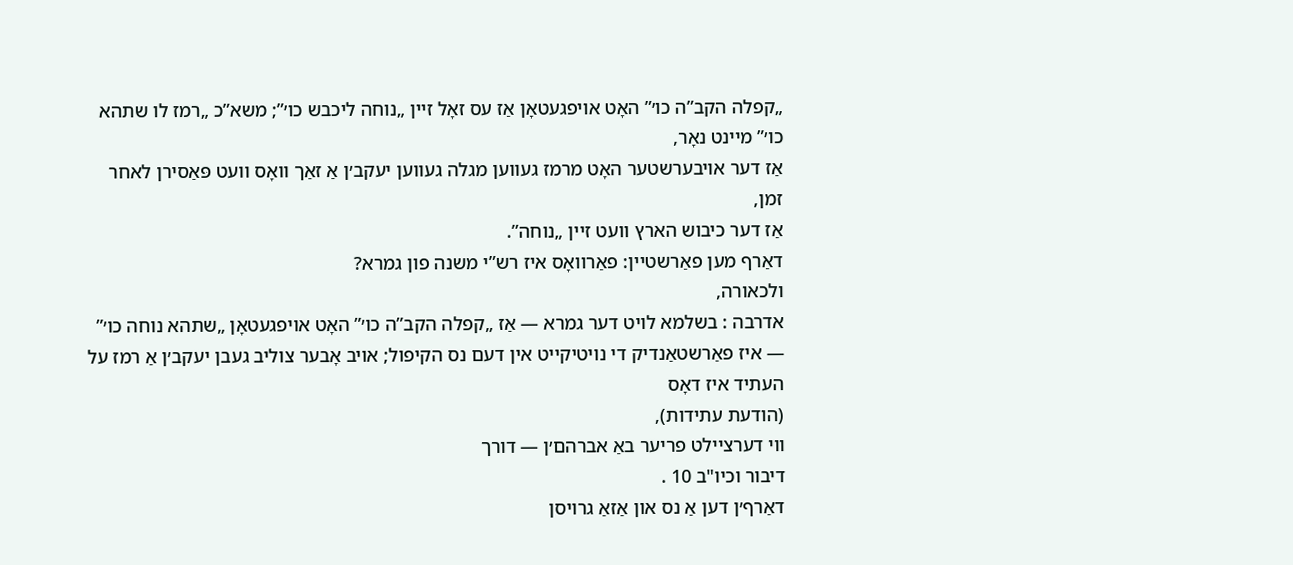„קפלה הקב”ה כו׳” האָט אויפגעטאָן אַז עס זאָל זיין „נוחה ליכבש כו׳”; משא”כ „רמז לו שתהא כו׳” מיינט נאָר,
אַז דער אויבערשטער האָט מרמז געווען מגלה געווען יעקב׳ן אַ זאַך וואָס וועט פּאַסירן לאחר זמן,
אַז דער כיבוש הארץ וועט זיין „נוחה”.
דאַרף מען פאַרשטיין: פאַרוואָס איז רש”י משנה פון גמרא?
ולכאורה,
אדרבה : בשלמא לויט דער גמרא — אַז „קפלה הקב”ה כו׳” האָט אויפגעטאָן „שתהא נוחה כו׳” — איז פאַרשטאַנדיק די נויטיקייט אין דעם נס הקיפול; אויב אָבער צוליב געבן יעקב׳ן אַ רמז על העתיד איז דאָס
(הודעת עתידות),
ווי דערציילט פריער באַ אברהם׳ן — דורך
דיבור וכיו"ב 10 .
דאַרף׳ן דען אַ נס און אַזאַ גרויסן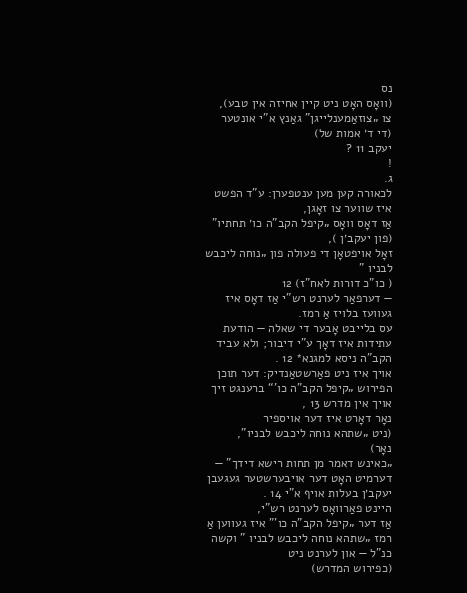נס
(וואָס האָט ניט קיין אחיזה אין טבע),
צו „צוזאַמענלייגן” גאַנץ א"י אונטער
(די ד׳ אמות של)
יעקב 11 ?
!
ג.
לכאורה קען מען ענטפערן: ע”ד הפשט איז שווער צו זאָגן,
אַז דאָס וואָס „קיפל הקב”ה כו׳ תחתיו”
(פון יעקב׳ן ),
זאָל אויפטאָן די פעולה פון „נוחה ליכבש לבניו "
( כו"כ דורות לאח”ז) 12
— דערפאַר לערנט רש”י אַז דאָס איז געוועז בלויז אַ רמז.
עס בלייבט אָבער די שאלה — הודעת עתידות איז דאָך ע”י דיבור; ולא עביד הקב”ה ניסא למגנא* 12 .
אויך איז ניט פאַרשטאַנדיק: דער תוכן הפירוש „קיפל הקב”ה כו’“ ברענגט זיך
אויך אין מדרש 13 ,
נאָר דאָרט איז דער אויספיר
(ניט „שתהא נוחה ליכבש לבניו”,
נאָר)
„כאינש דאמר מן תחות רישא דידך” — דערמיט האָט דער אויבערשטער געגעבן יעקב׳ן בעלות אויף א”י 14 .
היינט פאַרוואָס לערנט רש”י,
אַז דער „קיפל הקב”ה כו'” איז געווען אַ רמז „שתהא נוחה ליכבש לבניו ” וקשה כנ”ל — און לערנט ניט
(כפירוש המדרש)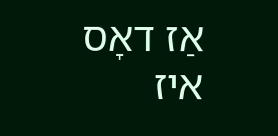אַז דאָס איז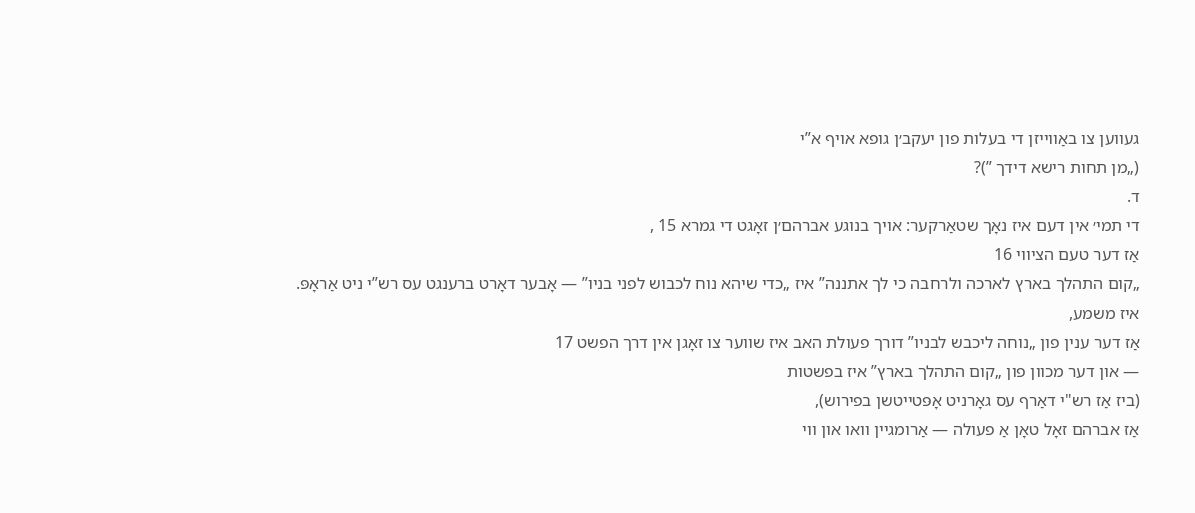געווען צו באַווייזן די בעלות פון יעקב׳ן גופא אויף א”י
(„מן תחות רישא דידך ”)?
ד.
די תמי׳ אין דעם איז נאָך שטאַרקער: אויך בנוגע אברהם׳ן זאָגט די גמרא 15 ,
אַז דער טעם הציווי 16
„קום התהלך בארץ לארכה ולרחבה כי לך אתננה” איז „כדי שיהא נוח לכבוש לפני בניו” — אָבער דאָרט ברענגט עס רש”י ניט אַראָפּ.
איז משמע,
אַז דער ענין פון „נוחה ליכבש לבניו” דורך פעולת האב איז שווער צו זאָגן אין דרך הפשט 17
— און דער מכוון פון „קום התהלך בארץ” איז בפשטות
(ביז אַז רש"י דאַרף עס גאָרניט אָפּטייטשן בפירוש),
אַז אברהם זאָל טאָן אַ פעולה — אַרומגיין וואו און ווי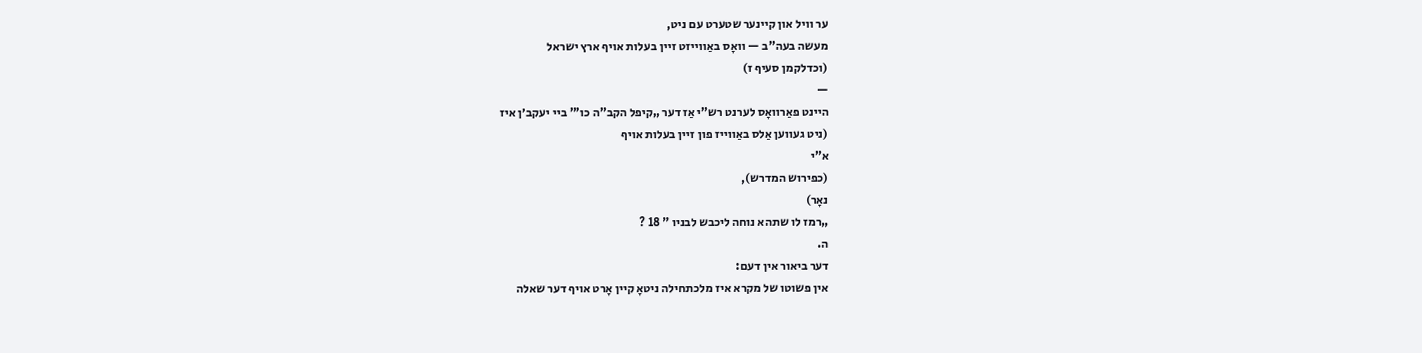ער וויל און קיינער שטערט עם ניט,
מעשה בעה”ב — וואָס באַווייזט זיין בעלות אויף ארץ ישראל
(וכדלקמן סעיף ז)
—
היינט פאַרוואָס לערנט רש”י אַז דער „קיפל הקב”ה כו’” ביי יעקב׳ן איז
(ניט געווען אַלס באַווייז פון זיין בעלות אויף
א”י
(כפירוש המדרש),
נאָר)
„רמז לו שתהא נוחה ליכבש לבניו " 18 ?
ה.
דער ביאור אין דעם:
אין פשוטו של מקרא איז מלכתחילה ניטאָ קיין אָרט אויף דער שאלה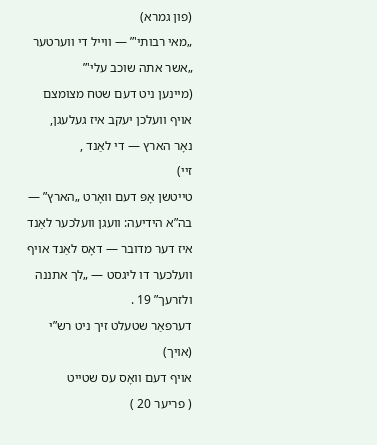(פון גמרא)
„מאי רבותי'” — ווייל די ווערטער „אשר אתה שוכב עלי'”
(מיינען ניט דעם שטח מצומצם אויף וועלכן יעקב איז געלעגן,
נאָר הארץ — די לאַנד ,
זיי)
טייטשן אָפּ דעם וואָרט „הארץ” — בה”א הידיעה: וועגן וועלכער לאַנד איז דער מדובר — דאָס לאַנד אויף וועלכער דו ליגסט — „לך אתננה ולזרעך” 19 .
דערפאַר שטעלט זיך ניט רש”י
(אויך)
אויף דעם וואָס עס שטייט
( פריער 20 )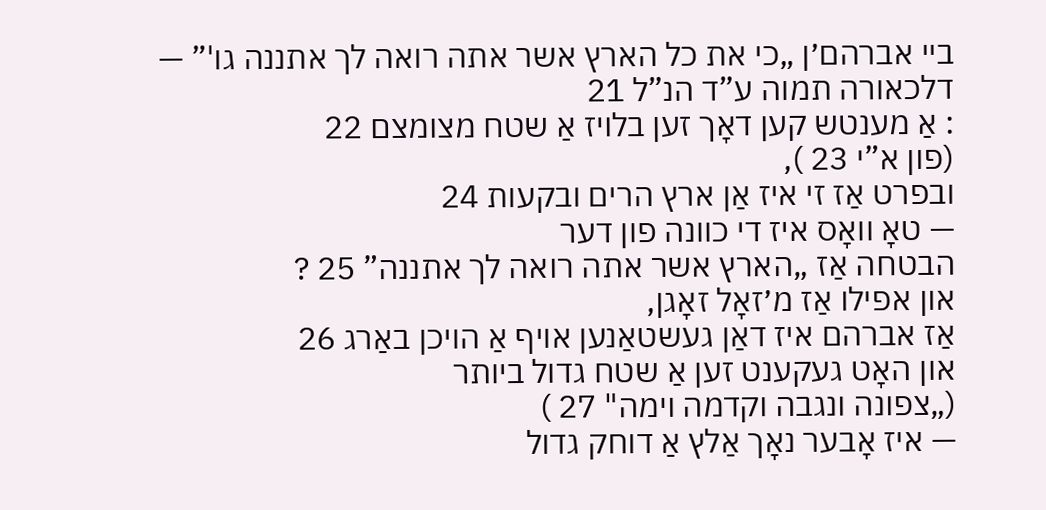ביי אברהם׳ן „כי את כל הארץ אשר אתה רואה לך אתננה גו'” — דלכאורה תמוה ע”ד הנ”ל 21
: אַ מענטש קען דאָך זען בלויז אַ שטח מצומצם 22
(פון א”י 23 ),
ובפרט אַז זי איז אַן ארץ הרים ובקעות 24
— טאָ וואָס איז די כוונה פון דער
הבטחה אַז „הארץ אשר אתה רואה לך אתננה” 25 ?
און אפילו אַז מ׳זאָל זאָגן,
אַז אברהם איז דאַן געשטאַנען אויף אַ הויכן באַרג 26
און האָט געקענט זען אַ שטח גדול ביותר
(„צפונה ונגבה וקדמה וימה" 27 )
— איז אָבער נאָך אַלץ אַ דוחק גדול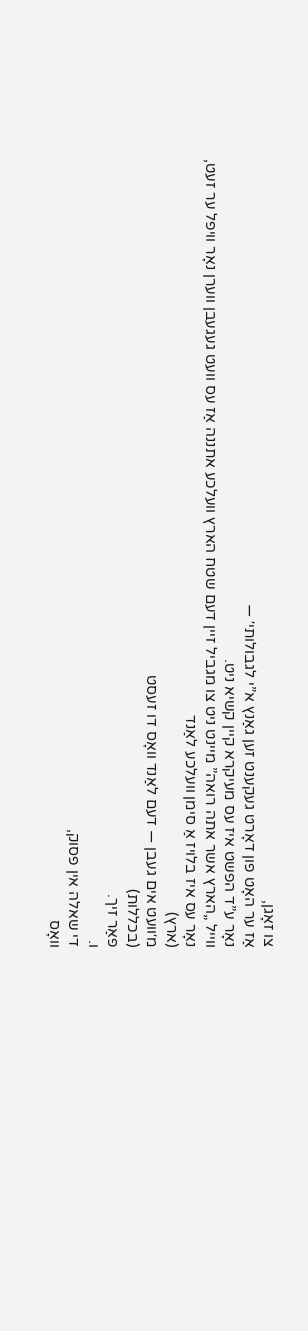צו זאָגן,
אַז ער האָט פון דאָרט געקענט זען גאַנץ א”י לגבולותי׳ —
נאָר ע”ד הפשט איז עס מעיקרא קיין קשיא ניט.
ווייל „הארץ אשר אתה רואה” מיינט ניט צו מגביל זיין דעם שטח הארץ וועלכע אתננה אַז עס וועט געגעבן ווערן נאָר וויפל ער זעט,
נאָר עס איז בלויז אַ סימן וועלכע לאַנד
(ארץ)
מ׳וועט אים געבן — דעם לאַנד וואָס דו זעסט
(בכללות)
פאַר זיך.
ו.
די שאלה אין פסוק,
וואָס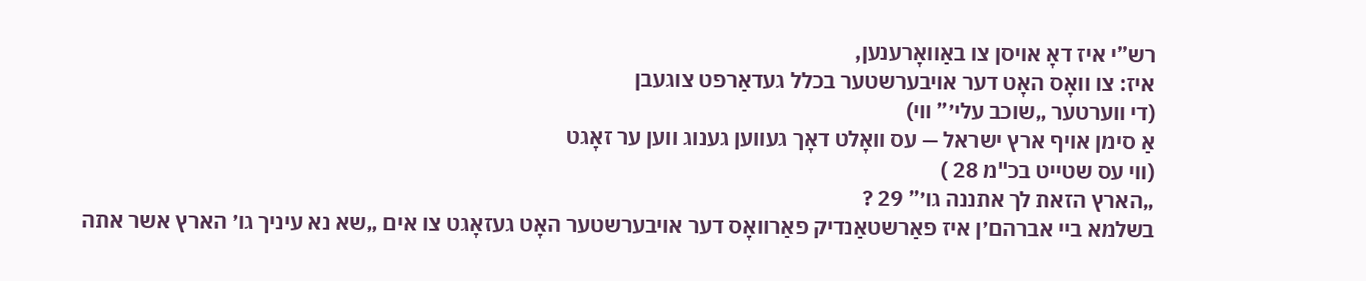רש”י איז דאָ אויסן צו באַוואָרענען,
איז: צו וואָס האָט דער אויבערשטער בכלל געדאַרפט צוגעבן
(די ווערטער „שוכב עלי׳” ווי)
אַ סימן אויף ארץ ישראל — עס וואָלט דאָך געווען גענוג ווען ער זאָגט
(ווי עס שטייט בכ"מ 28 )
„הארץ הזאת לך אתננה גו׳” 29 ?
בשלמא ביי אברהם׳ן איז פאַרשטאַנדיק פאַרוואָס דער אויבערשטער האָט געזאָגט צו אים „שא נא עיניך גו׳ הארץ אשר אתה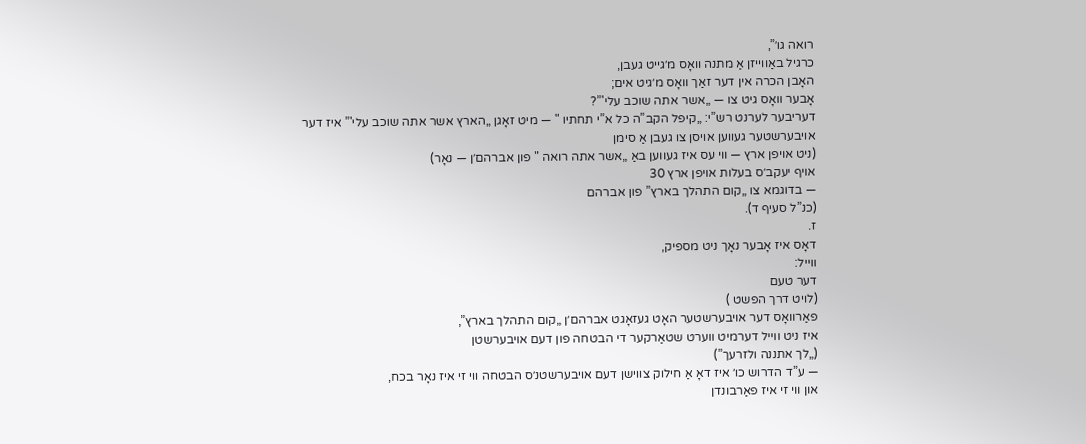רואה גו׳”,
כרגיל באַווייזן אַ מתנה וואָס מ׳גייט געבן,
האָבן הכרה אין דער זאַך וואָס מ׳גיט אים;
אָבער וואָס גיט צו — „אשר אתה שוכב עלי'”?
דעריבער לערנט רש”י: „קיפל הקב”ה כל א”י תחתיו " — מיט זאָגן „הארץ אשר אתה שוכב עלי'” איז דער אויבערשטער געווען אויסן צו געבן אַ סימן
(ניט אויפן ארץ — ווי עס איז געווען באַ „אשר אתה רואה " פון אברהם׳ן — נאָר)
אויף יעקב׳ס בעלות אויפן ארץ 30
— בדוגמא צו „קום התהלך בארץ” פון אברהם
(כנ”ל סעיף ד).
ז.
דאָס איז אָבער נאָך ניט מספיק,
ווייל:
דער טעם
(לויט דרך הפשט )
פאַרוואָס דער אויבערשטער האָט געזאָגט אברהם׳ן „קום התהלך בארץ”,
איז ניט ווייל דערמיט ווערט שטאַרקער די הבטחה פון דעם אויבערשטן
(„לך אתננה ולזרעך”)
— ע”ד הדרוש כו׳ איז דאָ אַ חילוק צווישן דעם אויבערשטנ׳ס הבטחה ווי זי איז נאָר בכח,
און ווי זי איז פאַרבונדן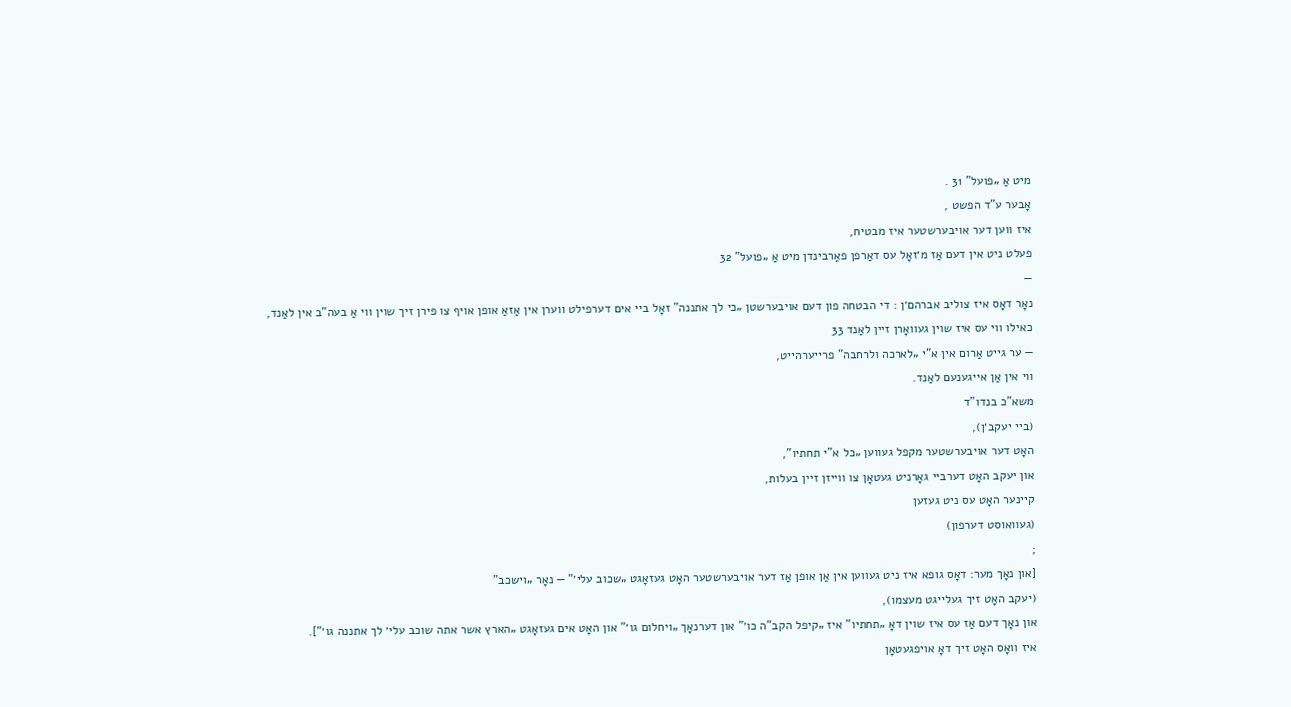מיט אַ „פועל” 31 .
אָבער ע”ד הפשט ,
איז ווען דער אויבערשטער איז מבטיח,
פעלט ניט אין דעם אַז מ׳זאָל עס דאַרפן פאַרבינדן מיט אַ „פועל” 32
—
נאָר דאָס איז צוליב אברהם׳ן : די הבטחה פון דעם אויבערשטן „כי לך אתננה” זאָל ביי אים דערפילט ווערן אין אַזאַ אופן אויף צו פירן זיך שוין ווי אַ בעה"ב אין לאַנד,
כאילו ווי עס איז שוין געוואָרן זיין לאַנד 33
— ער גייט אַרום אין א"י „לארכה ולרחבה" פרייערהייט,
ווי אין אַן אייגענעם לאַנד.
משא”כ בנדו”ד
(ביי יעקב׳ן),
האָט דער אויבערשטער מקפל געווען „כל א”י תחתיו”,
און יעקב האָט דערביי גאָרניט געטאָן צו ווייזן זיין בעלות,
קיינער האָט עס ניט געזען
(געוואוסט דערפון)
;
[און נאָך מער: דאָס גופא איז ניט געווען אין אַן אופן אַז דער אויבערשטער האָט געזאָגט „שכוב עלי׳” — נאָר „וישכב”
(יעקב האָט זיך געלייגט מעצמו),
און נאָך דעם אַז עס איז שוין דאָ „תחתיו” איז „קיפל הקב”ה כו׳” און דערנאָך „ויחלום גו׳” און האָט אים געזאָגט „הארץ אשר אתה שוכב עלי׳ לך אתננה גו׳”].
איז וואָס האָט זיך דאָ אויפגעטאָן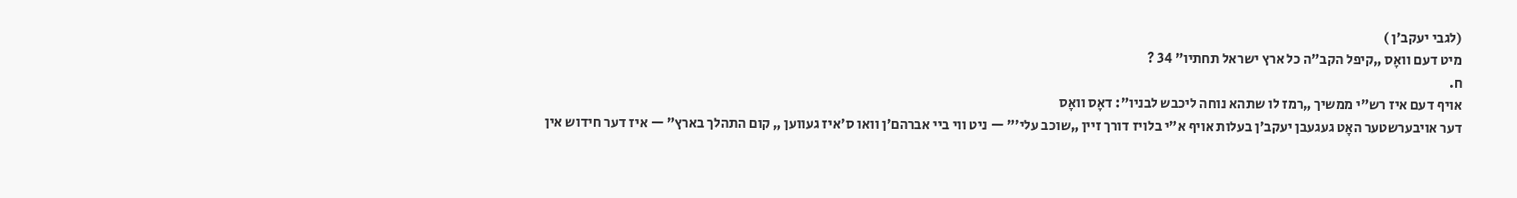(לגבי יעקב׳ן )
מיט דעם וואָס „קיפל הקב”ה כל ארץ ישראל תחתיו” 34 ?
ח.
אויף דעם איז רש”י ממשיך „רמז לו שתהא נוחה ליכבש לבניו”: דאָס וואָס
דער אויבערשטער האָט געגעבן יעקב׳ן בעלות אויף א”י בלויז דורך זיין „שוכב עלי׳” — ניט ווי ביי אברהם׳ן וואו ס׳איז געווען „ קום התהלך בארץ” — איז דער חידוש אין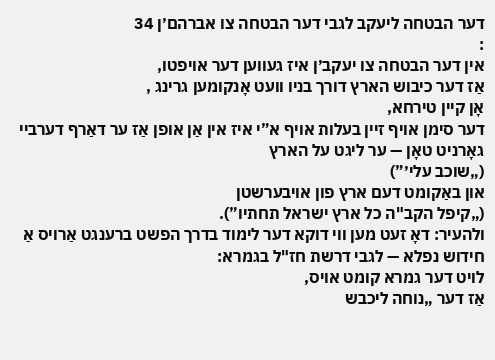דער הבטחה ליעקב לגבי דער הבטחה צו אברהם׳ן 34
:
אין דער הבטחה צו יעקב׳ן איז געווען דער אויפטו,
אַז דער כיבוש הארץ דורך בניו וועט אָנקומען גרינג ,
אָן קיין טירחא,
דער סימן אויף זיין בעלות אויף א”י איז אין אַן אופן אַז ער דאַרף דערביי גאָרניט טאָן — ער ליגט על הארץ
(„שוכב עלי׳”)
און באַקומט דעם ארץ פון אויבערשטן
(„קיפל הקב"ה כל ארץ ישראל תחתיו”).
ולהעיר: דאָ זעט מען ווי דוקא דער לימוד בדרך הפשט ברענגט אַרויס אַ חידוש נפלא — לגבי דרשת חז"ל בגמרא:
לויט דער גמרא קומט אויס,
אַז דער „נוחה ליכבש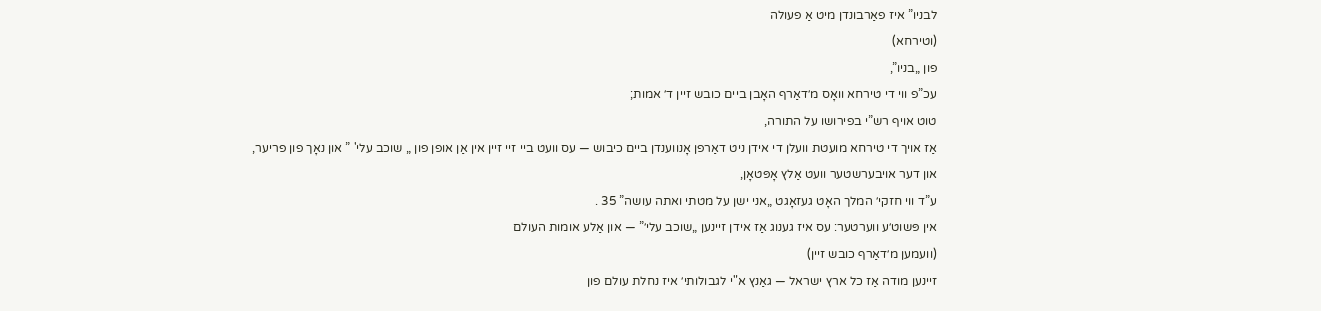לבניו” איז פאַרבונדן מיט אַ פעולה
(וטירחא)
פון „בניו”,
עכ”פ ווי די טירחא וואָס מ׳דאַרף האָבן ביים כובש זיין ד׳ אמות;
טוט אויף רש”י בפירושו על התורה,
אַז אויך די טירחא מועטת וועלן די אידן ניט דאַרפן אָנווענדן ביים כיבוש — עס וועט ביי זיי זיין אין אַן אופן פון „ שוכב עלי' ” און נאָך פון פריער,
און דער אויבערשטער וועט אַלץ אָפּטאָן,
ע”ד ווי חזקי׳ המלך האָט געזאָגט „אני ישן על מטתי ואתה עושה” 35 .
אין פּשוט׳ע ווערטער: עס איז גענוג אַז אידן זיינען „שוכב עלי׳” — און אַלע אומות העולם
(וועמען מ׳דאַרף כובש זיין)
זיינען מודה אַז כל ארץ ישראל — גאַנץ א"י לגבולותי׳ איז נחלת עולם פון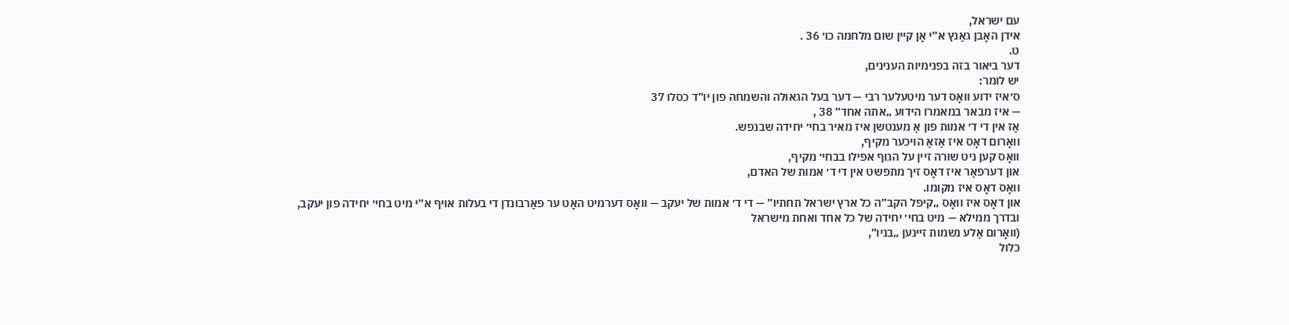עם ישראל,
אידן האָבן גאַנץ א”י אָן קיין שום מלחמה כו׳ 36 .
ט.
דער ביאור בזה בפנימיות הענינים,
יש לומר:
ס׳איז ידוע וואָס דער מיטעלער רבי — דער בעל הגאולה והשמחה פון יו”ד כסלו 37
— איז מבאר במאמרו הידוע „אתה אחד” 38 ,
אַז אין די ד׳ אמות פון אַ מענטשן איז מאיר בחי׳ יחידה שבנפש.
וואָרום דאָס איז אַזאַ הויכער מקיף,
וואָס קען ניט שורה זיין על הגוף אפילו בבחי׳ מקיף,
און דערפאַר איז דאָס זיך מתפשט אין די ד׳ אמות של האדם,
וואָס דאָס איז מקומו.
און דאָס איז וואָס „קיפל הקב”ה כל ארץ ישראל תחתיו” — די ד׳ אמות של יעקב — וואָס דערמיט האָט ער פאַרבונדן די בעלות אויף א”י מיט בחי׳ יחידה פון יעקב,
ובדרך ממילא — מיט בחי׳ יחידה של כל אחד ואחת מישראל
(וואָרום אַלע נשמות זיינען „בניו”,
כלול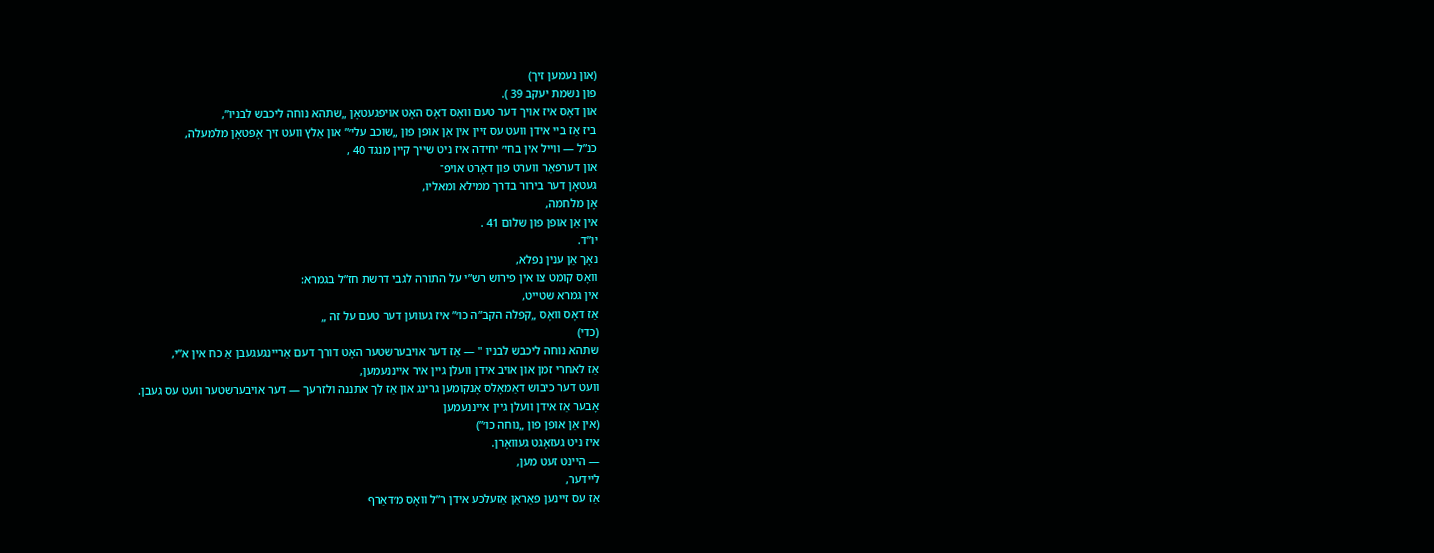(און נעמען זיך)
פון נשמת יעקב 39 ).
און דאָס איז אויך דער טעם וואָס דאָס האָט אויפגעטאָן „שתהא נוחה ליכבש לבניו”,
ביז אַז ביי אידן וועט עס זיין אין אַן אופן פון „שוכב עלי׳” און אַלץ וועט זיך אָפּטאָן מלמעלה,
כנ”ל — ווייל אין בחי׳ יחידה איז ניט שייך קיין מנגד 40 ,
און דערפאַר ווערט פון דאָרט אויפ־
געטאָן דער בירור בדרך ממילא ומאליו,
אָן מלחמה,
אין אַן אופן פון שלום 41 .
יו”ד.
נאָך אַן ענין נפלא,
וואָס קומט צו אין פירוש רש”י על התורה לגבי דרשת חז”ל בגמרא:
אין גמרא שטייט,
אַז דאָס וואָס „קפלה הקב”ה כו׳” איז געווען דער טעם על זה „
(כדי)
שתהא נוחה ליכבש לבניו " — אַז דער אויבערשטער האָט דורך דעם אַריינגעגעבן אַ כח אין א”י,
אַז לאחרי זמן און אויב אידן וועלן גיין איר אייננעמען,
וועט דער כיבוש דאַמאָלס אָנקומען גרינג און אַז לך אתננה ולזרעך — דער אויבערשטער וועט עס געבן.
אָבער אַז אידן וועלן גיין אייננעמען
(אין אַן אופן פון „נוחה כו׳”)
איז ניט געזאָגט געוואָרן.
— היינט זעט מען,
ליידער,
אַז עס זיינען פאַראַן אַזעלכע אידן ר”ל וואָס מ׳דאַרף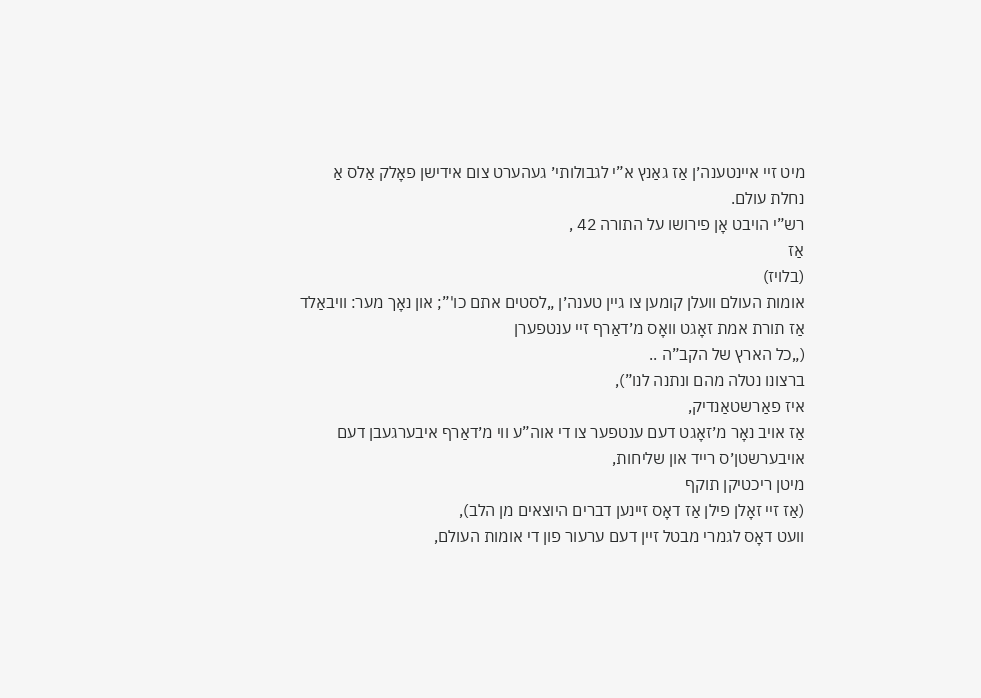מיט זיי איינטענה׳ן אַז גאַנץ א”י לגבולותי׳ געהערט צום אידישן פאָלק אַלס אַ נחלת עולם.
רש”י הויבט אָן פירושו על התורה 42 ,
אַז
(בלויז)
אומות העולם וועלן קומען צו גיין טענה׳ן „לסטים אתם כו'”; און נאָך מער: וויבאַלד אַז תורת אמת זאָגט וואָס מ׳דאַרף זיי ענטפערן
(„כל הארץ של הקב”ה ..
ברצונו נטלה מהם ונתנה לנו”),
איז פאַרשטאַנדיק,
אַז אויב נאָר מ׳זאָגט דעם ענטפער צו די אוה”ע ווי מ׳דאַרף איבערגעבן דעם אויבערשטן׳ס רייד און שליחות,
מיטן ריכטיקן תוקף
(אַז זיי זאָלן פילן אַז דאָס זיינען דברים היוצאים מן הלב),
וועט דאָס לגמרי מבטל זיין דעם ערעור פון די אומות העולם,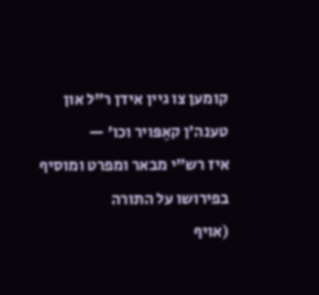קומען צו גיין אידן ר”ל און טענה׳ן קאַפּויר וכו׳ —
איז רש”י מבאר ומפרט ומוסיף בפירושו על התורה
(אויף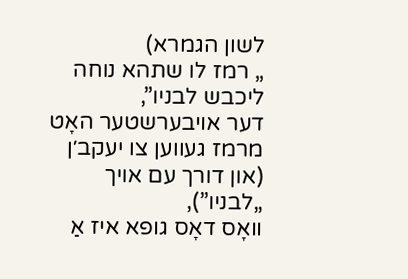לשון הגמרא)
„ רמז לו שתהא נוחה ליכבש לבניו”,
דער אויבערשטער האָט מרמז געווען צו יעקב׳ן
(און דורך עם אויך „לבניו”),
וואָס דאָס גופא איז אַ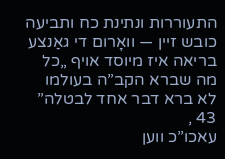התעוררות ונתינת כח ותביעה כובש זיין — וואָרום די גאַנצע בריאה איז מיוסד אויף „כל מה שברא הקב”ה בעולמו לא ברא דבר אחד לבטלה” 43 ,
עאכו”כ ווען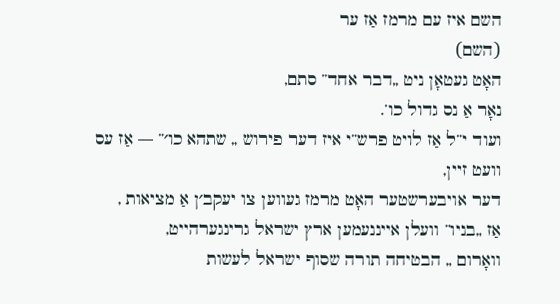השם איז עם מרמז אַז ער
(השם)
האָט געטאָן ניט „דבר אחד” סתם,
נאָר אַ נס גדול כו’.
ועוד י”ל אַז לויט פרש”י איז דער פירוש „ שתהא כו׳” — אַז עס וועט זיין,
דער אויבערשטער האָט מרמז געווען צו יעקב׳ן אַ מציאות ,
אַז „בניו” וועלן אייננעמען ארץ ישראל גרינגערהייט,
וואָרום „ הבטיחה תורה שסוף ישראל לעשות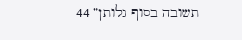תשובה בסוף גלותן” 44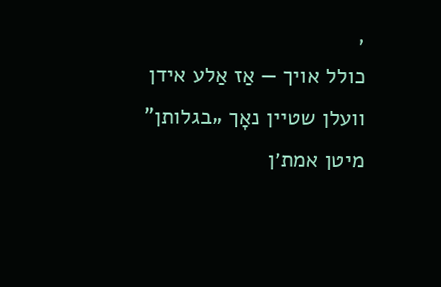,
כולל אויך — אַז אַלע אידן וועלן שטיין נאָך „בגלותן” מיטן אמת׳ן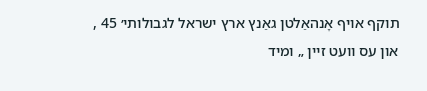תוקף אויף אָנהאַלטן גאַנץ ארץ ישראל לגבולותי׳ 45 ,
און עס וועט זיין „ ומיד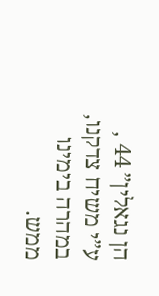הן נגאלין” 44 ,
ע”י משיח צדקנו,
במהרה בימינו ממש.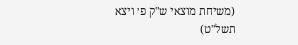(משיחת מוצאי ש"ק פ׳ ויצא תשל"ט)